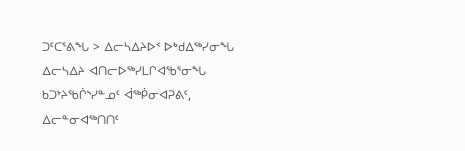ᑐᑦᑕᕐᕕᖓ > ᐃᓕᓴᐃᔨᐅᑉ ᐅᒃᑯᐃᖅᓯᓂᖓ
ᐃᓕᓴᐃᔨ ᐊᑎᓕᐅᖅᓯᒪᒋᐊᖃᕐᓂᖓ
ᑲᑐᔾᔨᖃᒌᔅᓯᓐᓄᑦ ᐋᖅᑮᓂᐊᕈᕕᑦ, ᐃᓕᓐᓂᐊᖅᑎᑎᑦ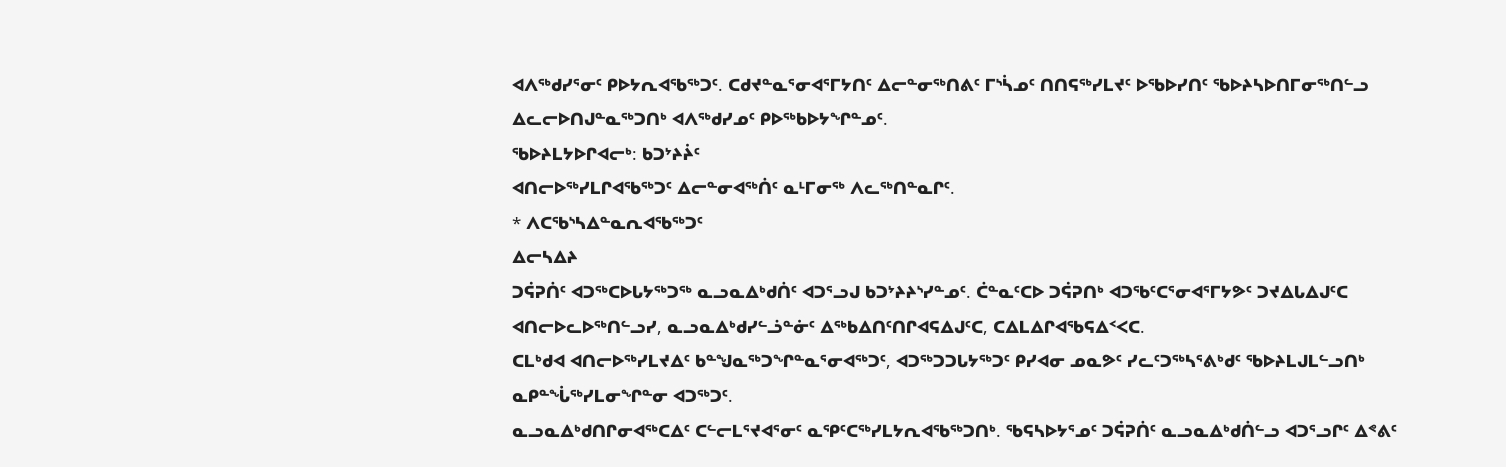ᐊᐱᖅᑯᓯᕐᓂᑦ ᑭᐅᔭᕆᐊᖃᖅᑐᑦ. ᑕᑯᔪᓐᓇᕐᓂᐊᕐᒥᔭᑎᑦ ᐃᓕᓐᓂᖅᑎᕕᑦ ᒥᔅᓵᓄᑦ ᑎᑎᕋᖅᓯᒪᔪᑦ ᐅᖃᐅᓯᑎᑦ ᖃᐅᔨᓴᐅᑎᒥᓂᖅᑎᓪᓗ ᐃᓚᓕᐅᑎᒍᓐᓇᖅᑐᑎᒃ ᐊᐱᖅᑯᓯᓄᑦ ᑭᐅᖅᑲᐅᔭᖏᓐᓄᑦ.
ᖃᐅᔨᒪᔭᐅᒋᐊᓕᒃ: ᑲᑐᔾᔨᔩᑦ
ᐊᑎᓕᐅᖅᓯᒪᒋᐊᖃᖅᑐᑦ ᐃᓕᓐᓂᐊᖅᑏᑦ ᓇᒻᒥᓂᖅ ᐱᓚᖅᑎᓐᓇᒋᑦ.
* ᐱᑕᖃᔅᓴᐃᓐᓇᕆᐊᖃᖅᑐᑦ
ᐃᓕᓴᐃᔨ
ᑐᕌᕈᑏᑦ ᐊᑐᖅᑕᐅᒐᔭᖅᑐᖅ ᓇᓗᓇᐃᒃᑯᑏᑦ ᐊᑐᕐᓗᒍ ᑲᑐᔾᔨᔨᔅᓯᓐᓄᑦ. ᑖᓐᓇᑦᑕᐅ ᑐᕌᕈᑎᒃ ᐊᑐᖃᑦᑕᕐᓂᐊᕐᒥᔭᕗᑦ ᑐᔪᐃᒐᐃᒍᑦᑕ ᐊᑎᓕᐅᓚᐅᖅᑎᓪᓗᓯ, ᓇᓗᓇᐃᒃᑯᓯᓪᓘᓐᓃᑦ ᐃᖅᑲᐃᑎᑦᑎᒋᐊᕋᐃᒍᑦᑕ, ᑕᐃᒪᐃᒋᐊᖃᕋᐃᑉᐸᑕ.
ᑕᒪᒃᑯᐊ ᐊᑎᓕᐅᖅᓯᒪᔪᐃᑦ ᑲᓐᖑᓇᖅᑐᖏᓐᓇᕐᓂᐊᖅᑐᑦ, ᐊᑐᖅᑐᑐᒐᔭᖅᑐᑦ ᑭᓯᐊᓂ ᓄᓇᕗᑦ ᓯᓚᑦᑐᖅᓴᕐᕕᒃᑯᑦ ᖃᐅᔨᒪᒍᒪᓪᓗᑎᒃ ᓇᑭᓐᖔᖅᓯᒪᓂᖏᓐᓂ ᐊᑐᖅᑐᑦ.
ᓇᓗᓇᐃᒃᑯᑎᒋᓂᐊᖅᑕᐃᑦ ᑕᓪᓕᒪᕐᔪᐊᕐᓂᑦ ᓇᕿᑦᑕᖅᓯᒪᔭᕆᐊᖃᖅᑐᑎᒃ. ᖃᕋᓴᐅᔭᕐᓄᑦ ᑐᕌᕈᑏᑦ ᓇᓗᓇᐃᒃᑯᑏᓪᓗ ᐊᑐᕐᓗᒋᑦ ᐃᕝᕕᑦ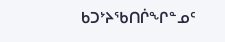ᑲᑐᔾᔨᖃᑎᒌᖏᓐᓄᑦ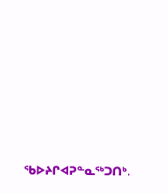ᖃᐅᔨᒋᐊᕈᓐᓇᖅᑐᑎᒃ.